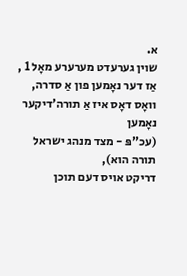א.
שוין גערעדט מערערע מאָל 1 ,
אַז דער נאָמען פון אַ סדרה,
וואָס דאָס איז אַ תורה’דיקער נאָמען
(עכ”פּ - מצד מנהג ישראל תורה הוא),
דריקט אויס דעם תוכן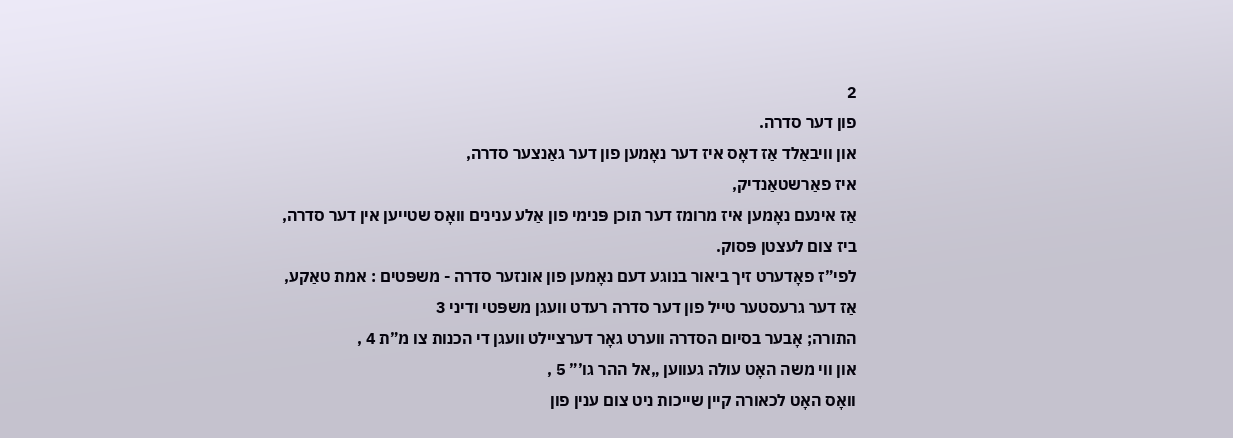2
פון דער סדרה.
און וויבאַלד אַז דאָס איז דער נאָמען פון דער גאַנצער סדרה,
איז פאַרשטאַנדיק,
אַז אינעם נאָמען איז מרומז דער תוכן פּנימי פון אַלע ענינים וואָס שטייען אין דער סדרה,
ביז צום לעצטן פּסוק.
לפי”ז פאָדערט זיך ביאור בנוגע דעם נאָמען פון אונזער סדרה - משפּטים : אמת טאַקע,
אַז דער גרעסטער טייל פון דער סדרה רעדט וועגן משפּטי ודיני 3
התורה; אָבער בסיום הסדרה ווערט גאָר דערציילט וועגן די הכנות צו מ”ת 4 ,
און ווי משה האָט עולה געווען „אל ההר גו’” 5 ,
וואָס האָט לכאורה קיין שייכות ניט צום ענין פון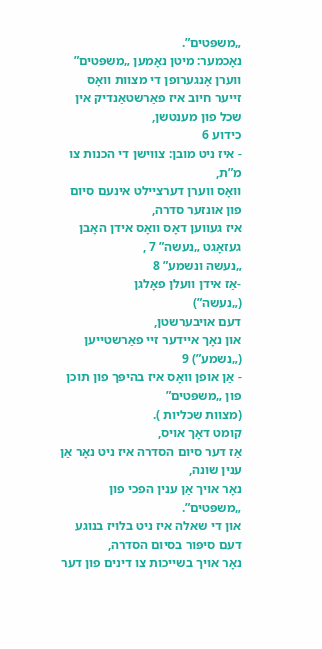„משפּטים”.
נאָכמער: מיטן נאָמען „משפּטים” ווערן אָנגערופן די מצוות וואָס זייער חיוב איז פאַרשטאַנדיק אין שכל פון מענטשן,
כידוע 6
- איז ניט מובן: צווישן די הכנות צו מ”ת,
וואָס ווערן דערציילט אינעם סיום פון אונזער סדרה,
איז געווען דאָס וואָס אידן האָבן געזאָגט „נעשה” 7 ,
„נעשה ונשמע” 8
-אַז אידן וועלן פאָלגן
(„נעשה”)
דעם אויבערשטן,
און נאָך איידער זיי פאַרשטייען
(„נשמע”) 9
- אַן אופן וואָס איז בהיפּך פון תוכן פון „משפּטים”
(מצוות שכליות ).
קומט דאָך אויס,
אַז דער סיום הסדרה איז ניט נאָר אַן ענין שונה,
נאָר אויך אַן ענין הפכי פון „משפּטים”.
און די שאלה איז ניט בלויז בנוגע דעם סיפּור בסיום הסדרה,
נאָר אויך בשייכות צו דינים פון דער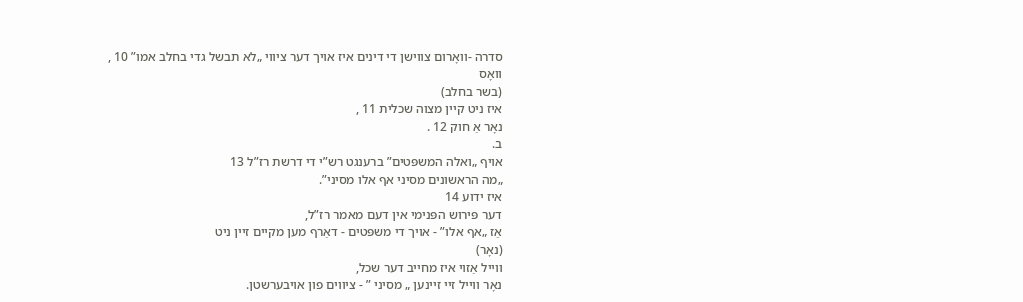סדרה -וואָרום צווישן די דינים איז אויך דער ציווי „לא תבשל גדי בחלב אמו” 10 ,
וואָס
(בשר בחלב)
איז ניט קיין מצוה שכלית 11 ,
נאָר אַ חוק 12 .
ב.
אויף „ואלה המשפּטים” ברענגט רש”י די דרשת רז”ל 13
„מה הראשונים מסיני אף אלו מסיני”.
איז ידוע 14
דער פּירוש הפּנימי אין דעם מאמר רז”ל,
אַז „אף אלו” - אויך די משפּטים - דאַרף מען מקיים זיין ניט
(נאָר)
ווייל אַזוי איז מחייב דער שכל,
נאָר ווייל זיי זיינען „ מסיני ” - ציווים פון אויבערשטן.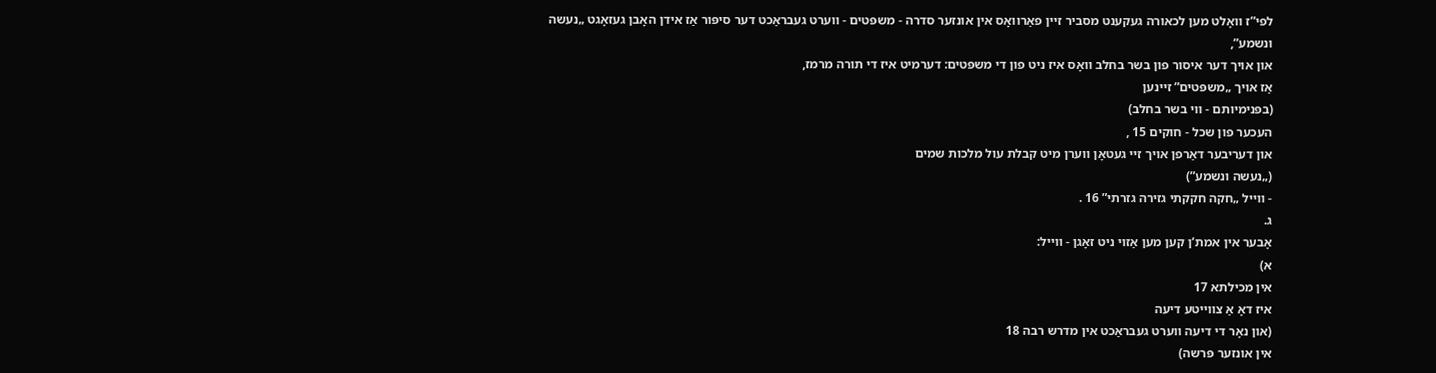לפי”ז וואָלט מען לכאורה געקענט מסביר זיין פאַרוואָס אין אונזער סדרה - משפּטים - ווערט געבראַכט דער סיפּור אַז אידן האָבן געזאָגט „נעשה ונשמע”,
און אויך דער איסור פון בשר בחלב וואָס איז ניט פון די משפּטים: דערמיט איז די תורה מרמז,
אַז אויך „משפּטים” זיינען
(בפּנימיותם - ווי בשר בחלב)
העכער פון שכל - חוקים 15 ,
און דעריבער דאַרפן אויך זיי געטאָן ווערן מיט קבלת עול מלכות שמים
(„נעשה ונשמע”)
- ווייל „חקה חקקתי גזירה גזרתי” 16 .
ג.
אָבער אין אמת’ן קען מען אַזוי ניט זאָגן - ווייל:
א)
אין מכילתא 17
איז דאָ אַ צווייטע דיעה
(און נאָר די דיעה ווערט געבראַכט אין מדרש רבה 18
אין אונזער פּרשה)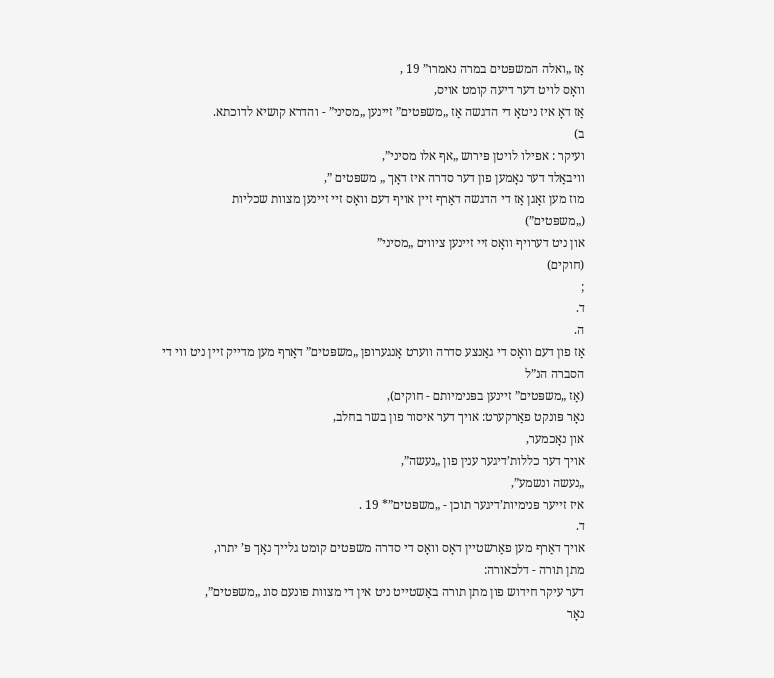אַז „ואלה המשפּטים במרה נאמרו” 19 ,
וואָס לויט דער דיעה קומט אויס,
אַז דאָ איז ניטאָ די הדגשה אַז „משפּטים” זיינען „מסיני” - והדרא קושיא לדוכתא.
ב)
ועיקר : אפילו לויטן פּירוש „אף אלו מסיני”,
וויבאַלד דער נאָמען פון דער סדרה איז דאָך „ משפּטים ”,
מוז מען זאָגן אַז די הדגשה דאַרף זיין אויף דעם וואָס זיי זיינען מצוות שכליות
(„משפּטים”)
און ניט דערויף וואָס זיי זיינען ציווים „מסיני”
(חוקים)
;
ד.
ה.
אַז פון דעם וואָס די גאַנצע סדרה ווערט אָנגערופן „משפּטים” דאַרף מען מדייק זיין ניט ווי די הסברה הנ”ל
(אַז „משפּטים” זיינען בפּנימיותם - חוקים),
נאָר פּונקט פאַרקערט: אויך דער איסור פון בשר בחלב,
און נאָכמער,
אויך דער כללות’דיגער ענין פון „נעשה”,
„נעשה ונשמע”,
איז זייער פּנימיות’דיגער תוכן - „משפּטים”* 19 .
ד.
אויך דאַרף מען פאַרשטיין דאָס וואָס די סדרה משפּטים קומט גלייך נאָך פּ’ יתרו,
מתן תורה - דלכאורה:
דער עיקר חידוש פון מתן תורה באַשטייט ניט אין די מצוות פונעם סוג „משפּטים”,
נאָר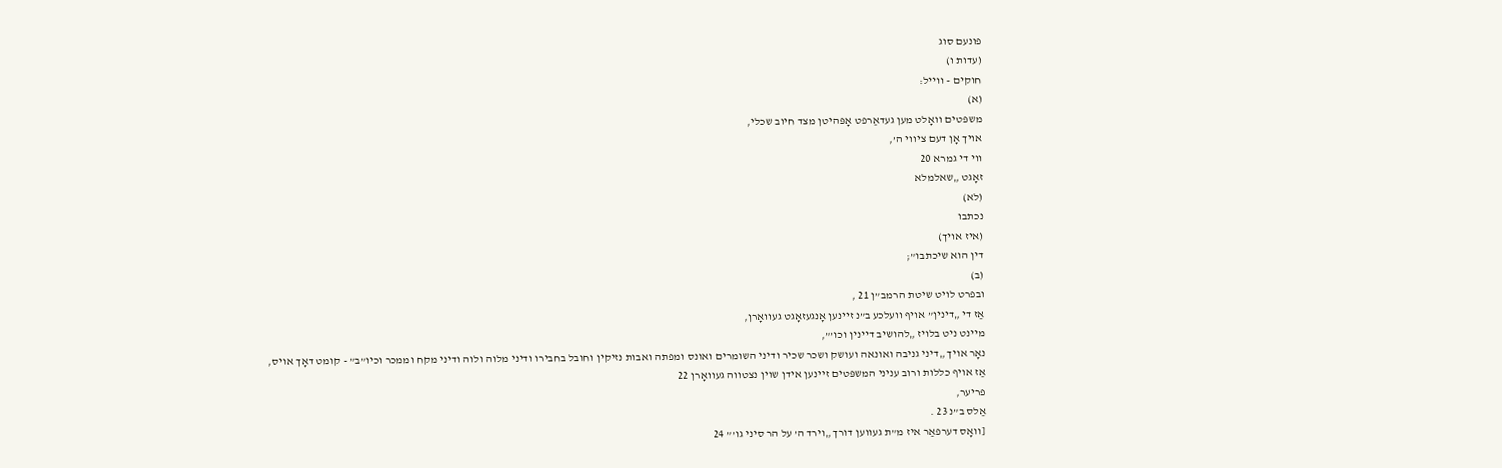פונעם סוג
(עדות ו)
חוקים - ווייל:
(א)
משפּטים וואָלט מען געדאַרפט אָפּהיטן מצד חיוב שכלי,
אויך אָן דעם ציווי ה’,
ווי די גמרא 20
זאָגט „שאלמלא
(לא)
נכתבו
(איז אויך)
דין הוא שיכתבו”;
(ב)
ובפרט לויט שיטת הרמב”ן 21 ,
אַז די „דינין” אויף וועלכע ב”נ זיינען אָנגעזאָגט געוואָרן,
מיינט ניט בלויז „להושיב דיינין וכו’”,
נאָר אויך „דיני גניבה ואונאה ועושק ושכר שכיר ודיני השומרים ואונס ומפתה ואבות נזיקין וחובל בחבירו ודיני מלוה ולוה ודיני מקח וממכר וכיו”ב” - קומט דאָך אויס,
אַז אויף כללות ורוב עניני המשפּטים זיינען אידן שוין נצטווה געוואָרן 22
פריער,
אַלס ב”נ 23 .
[וואָס דערפאַר איז מ”ת געווען דורך „וירד ה’ על הר סיני גו’” 24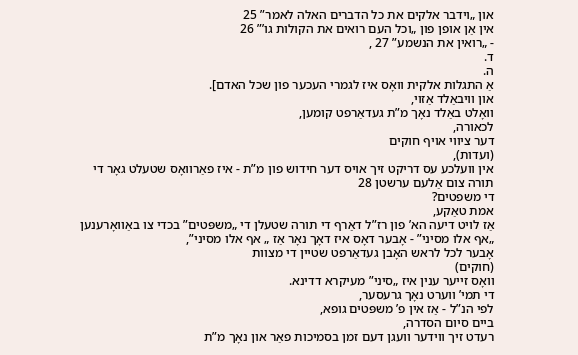און „וידבר אלקים את כל הדברים האלה לאמר” 25
אין אַן אופן פון „וכל העם רואים את הקולות גו’” 26
- „רואין את הנשמע” 27 ,
ד.
ה.
אַ התגלות אלקית וואָס איז לגמרי העכער פון שכל האדם].
און וויבאַלד אַזוי,
וואָלט באַלד נאָך מ”ת געדאַרפט קומען,
לכאורה,
דער ציווי אויף חוקים
(ועדות),
אין וועלכע עס דריקט זיך אויס דער חידוש פון מ”ת - איז פאַרוואָס שטעלט גאָר די תורה צום אַלעם ערשטן 28
די משפטים?
אמת טאַקע,
אַז לויט דיעה הא’ פון רז”ל דאַרף די תורה שטעלן די „משפּטים” בכדי צו באַוואָרענען „אף אלו מסיני” - אָבער דאָס איז דאָך נאָר אַז „ אף אלו מסיני”,
אָבער לכל לראש האָבן געדאַרפט שטיין די מצוות
(חוקים)
וואָס זייער ענין איז „סיני” מעיקרא דדינא.
די תמי’ ווערט נאָך גרעסער,
לפי הנ”ל - אַז אין פ’ משפּטים גופא,
ביים סיום הסדרה,
רעדט זיך ווידער וועגן דעם זמן בסמיכות פאַר און נאָך מ”ת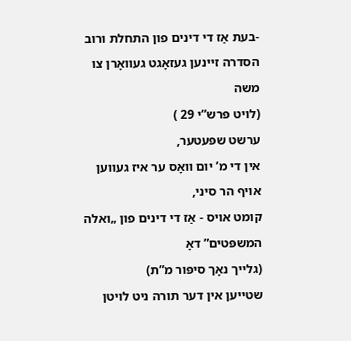-בעת אַז די דינים פון התחלת ורוב הסדרה זיינען געזאָגט געוואָרן צו משה
(לויט פּרש”י 29 )
ערשט שפּעטער,
אין די מ’ יום וואָס ער איז געווען אויף הר סיני,
קומט אויס - אַז די דינים פון „ואלה המשפּטים” דאָ
(גלייך נאָך סיפּור מ”ת)
שטייען אין דער תורה ניט לויטן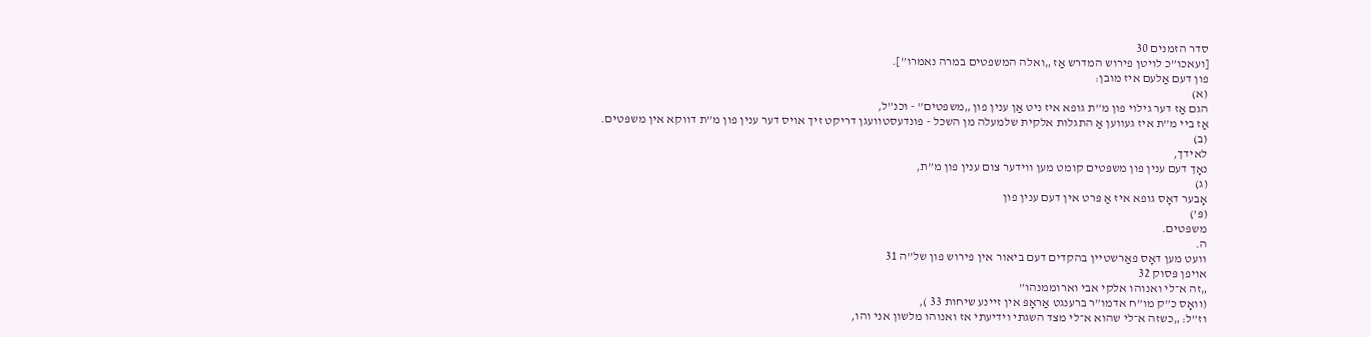סדר הזמנים 30
[ועאכו”כ לויטן פירוש המדרש אַז „ואלה המשפטים במרה נאמרו”].
פון דעם אַלעם איז מובן:
(א)
הגם אַז דער גילוי פון מ”ת גופא איז ניט אַן ענין פון „משפּטים” - וכנ”ל,
אַז ביי מ”ת איז געווען אַ התגלות אלקית שלמעלה מן השכל - פונדעסטוועגן דריקט זיך אויס דער ענין פון מ”ת דווקא אין משפּטים.
(ב)
לאידך,
נאָך דעם ענין פון משפּטים קומט מען ווידער צום ענין פון מ”ת,
(ג)
אָבער דאָס גופא איז אַ פּרט אין דעם ענין פון
(פּ’)
משפּטים.
ה.
וועט מען דאָס פאַרשטיין בהקדים דעם ביאור אין פירוש פון של”ה 31
אויפן פּסוק 32
„זה א־לי ואנוהו אלקי אבי וארוממנהו”
(וואָס כ”ק מו”ח אדמו”ר ברענגט אַראָפּ אין זיינע שיחות 33 ),
וז”ל: „כשזה א־לי שהוא א־לי מצד השגתי וידיעתי אז ואנוהו מלשון אני והו,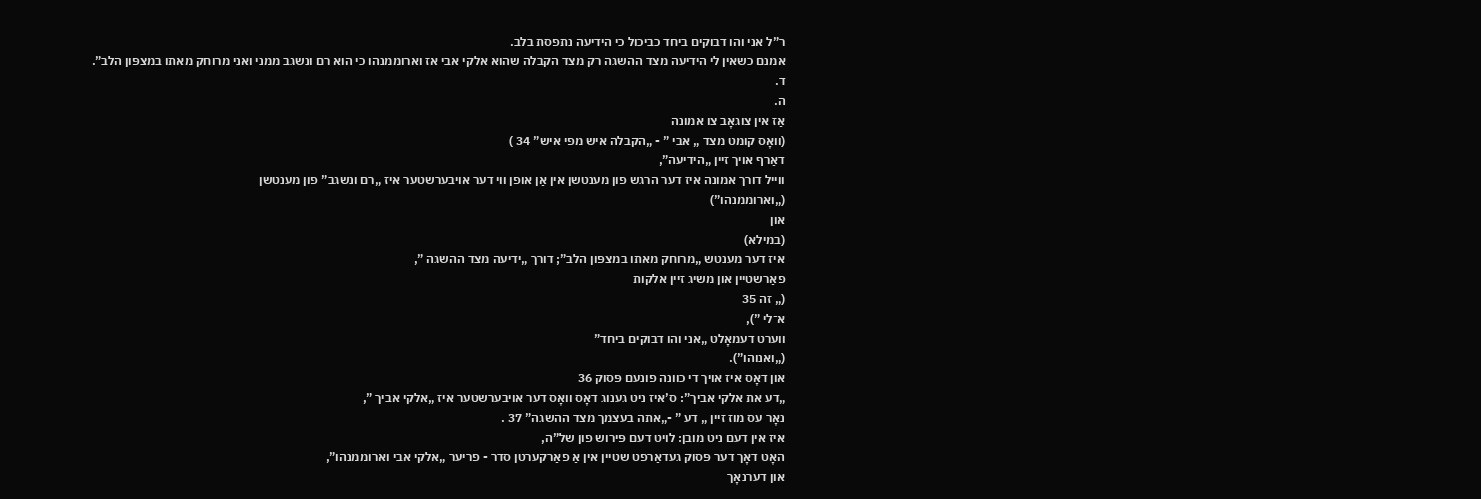ר”ל אני והו דבוקים ביחד כביכול כי הידיעה נתפסת בלב.
אמנם כשאין לי הידיעה מצד ההשגה רק מצד הקבלה שהוא אלקי אבי אז וארוממנהו כי הוא רם ונשגב ממני ואני מרוחק מאתו במצפּון הלב”.
ד.
ה.
אַז אין צוגאָב צו אמונה
(וואָס קומט מצד „ אבי ” - „הקבלה איש מפי איש” 34 )
דאַרף אויך זיין „הידיעה”,
ווייל דורך אמונה איז דער הרגש פון מענטשן אין אַן אופן ווי דער אויבערשטער איז „רם ונשגב” פון מענטשן
(„וארוממנהו”)
און
(במילא)
איז דער מענטש „מרוחק מאתו במצפּון הלב”; דורך „ידיעה מצד ההשגה ”,
פאַרשטיין און משיג זיין אלקות
(„ זה 35
א־לי ”),
ווערט דעמאָלט „אני והו דבוקים ביחד”
(„ואנוהו”).
און דאָס איז אויך די כוונה פונעם פּסוק 36
„דע את אלקי אביך”: ס’איז ניט גענוג דאָס וואָס דער אויבערשטער איז „אלקי אביך ”,
נאָר עס מוז זיין „ דע ” -„אתה בעצמך מצד ההשגה” 37 .
איז אין דעם ניט מובן: לויט דעם פּירוש פון של”ה,
האָט דאָך דער פּסוק געדאַרפט שטיין אין אַ פאַרקערטן סדר - פריער „אלקי אבי וארוממנהו”,
און דערנאָך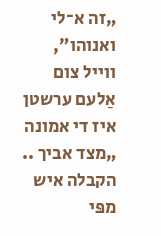„זה א־לי ואנוהו”,
ווייל צום אַלעם ערשטן איז די אמונה „מצד אביך ..
הקבלה איש מפּי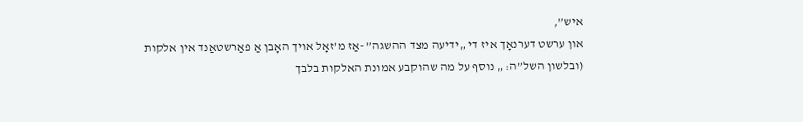איש”,
און ערשט דערנאָך איז די „ידיעה מצד ההשגה” -אַז מ’זאָל אויך האָבן אַ פאַרשטאַנד אין אלקות
(ובלשון השל”ה: „ נוסף על מה שהוקבע אמונת האלקות בלבך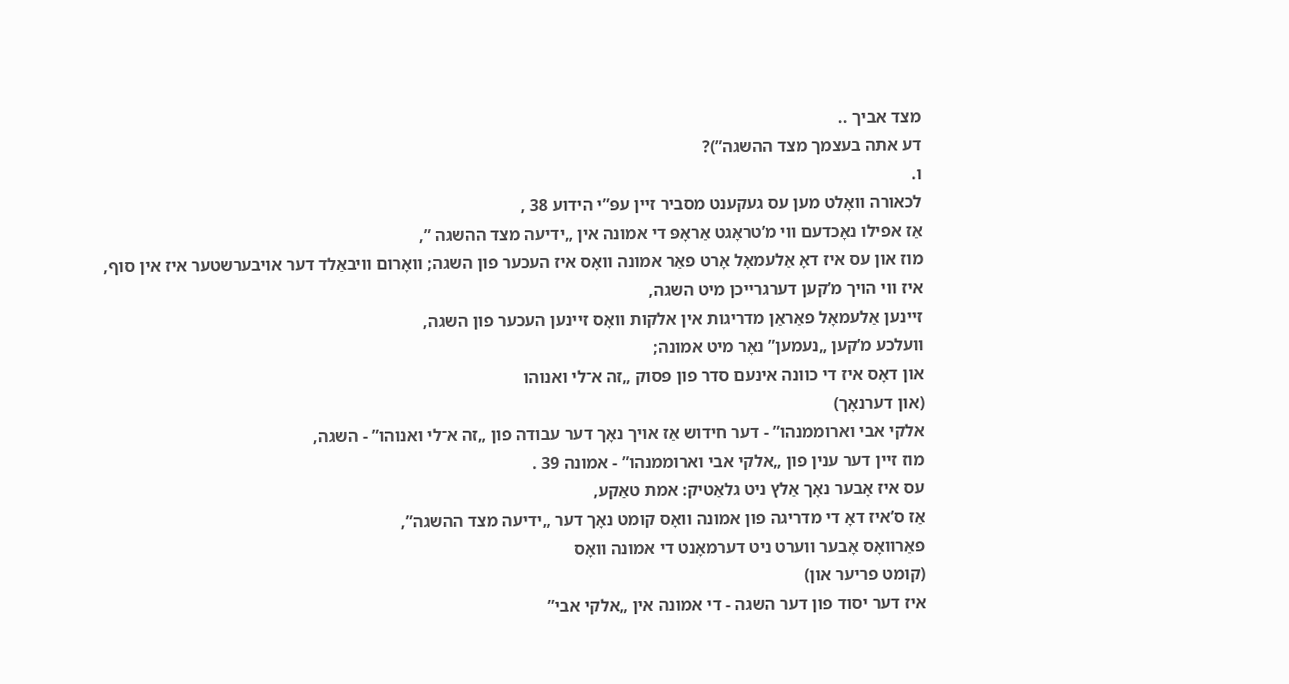מצד אביך ..
דע אתה בעצמך מצד ההשגה”)?
ו.
לכאורה וואָלט מען עס געקענט מסביר זיין עפּ”י הידוע 38 ,
אַז אפילו נאָכדעם ווי מ’טראָגט אַראָפּ די אמונה אין „ידיעה מצד ההשגה ”,
מוז און עס איז דאָ אַלעמאָל אָרט פאַר אמונה וואָס איז העכער פון השגה; וואָרום וויבאַלד דער אויבערשטער איז אין סוף,
איז ווי הויך מ’קען דערגרייכן מיט השגה,
זיינען אַלעמאָל פאַראַן מדריגות אין אלקות וואָס זיינען העכער פון השגה,
וועלכע מ’קען „נעמען” נאָר מיט אמונה;
און דאָס איז די כוונה אינעם סדר פון פּסוק „זה א־לי ואנוהו
(און דערנאָך)
אלקי אבי וארוממנהו” - דער חידוש אַז אויך נאָך דער עבודה פון „זה א־לי ואנוהו” - השגה,
מוז זיין דער ענין פון „אלקי אבי וארוממנהו” - אמונה 39 .
עס איז אָבער נאָך אַלץ ניט גלאַטיק: אמת טאַקע,
אַז ס’איז דאָ די מדריגה פון אמונה וואָס קומט נאָך דער „ידיעה מצד ההשגה”,
פאַרוואָס אָבער ווערט ניט דערמאָנט די אמונה וואָס
(קומט פריער און)
איז דער יסוד פון דער השגה - די אמונה אין „אלקי אבי”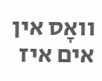וואָס אין אים איז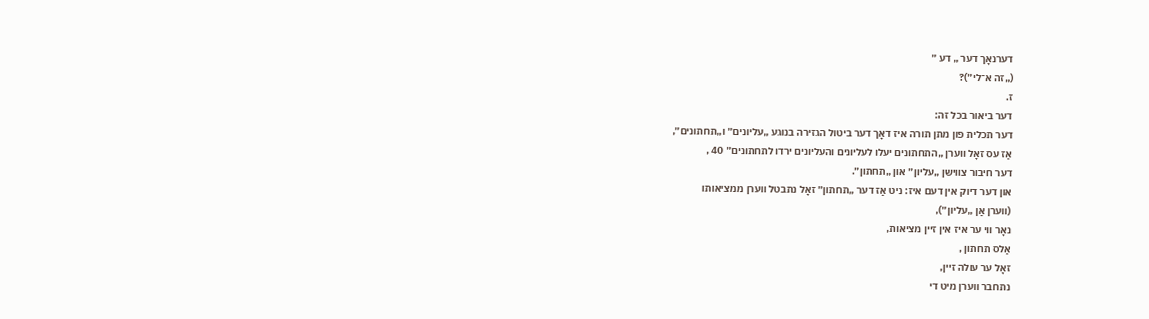דערנאָך דער „ דע ”
(„זה א־לי”)?
ז.
דער ביאור בכל זה:
דער תכלית פון מתן תורה איז דאָך דער ביטול הגזירה בנוגע „עליונים” ו„תחתונים”,
אַז עס זאָל ווערן „התחתונים יעלו לעליונים והעליונים ירדו לתחתונים” 40 ,
דער חיבור צווישן „עליון” און „תחתון”.
און דער דיוק אין דעם איז: ניט אַז דער „תחתון” זאָל נתבטל ווערן ממציאותו
(ווערן אַן „עליון”),
נאָר ווי ער איז אין זיין מציאות,
אַלס תחתון ,
זאָל ער עולה זיין,
נתחבר ווערן מיט די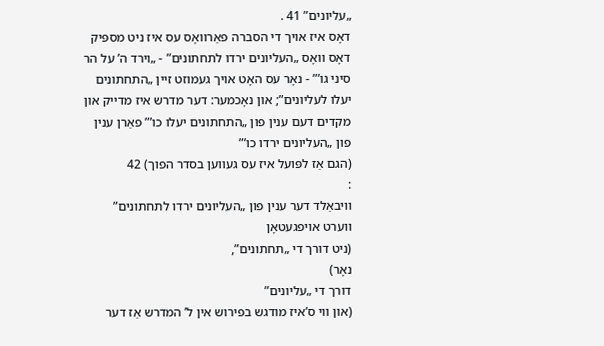„עליונים” 41 .
דאָס איז אויך די הסברה פאַרוואָס עס איז ניט מספּיק דאָס וואָס „העליונים ירדו לתחתונים” - „וירד ה’ על הר סיני גו’” - נאָר עס האָט אויך געמוזט זיין „התחתונים יעלו לעליונים”; און נאָכמער: דער מדרש איז מדייק און מקדים דעם ענין פון „התחתונים יעלו כו’” פאַרן ענין פון „העליונים ירדו כו’”
(הגם אַז לפּועל איז עס געווען בסדר הפוך) 42
:
וויבאַלד דער ענין פון „העליונים ירדו לתחתונים” ווערט אויפגעטאָן
(ניט דורך די „תחתונים”,
נאָר)
דורך די „עליונים”
(און ווי ס’איז מודגש בפירוש אין ל’ המדרש אַז דער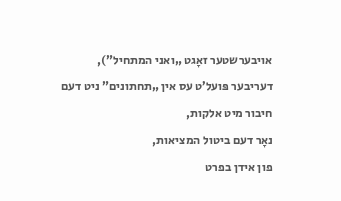אויבערשטער זאָגט „ואני המתחיל”),
דעריבער פּועל’ט עס אין „תחתונים” ניט דעם חיבור מיט אלקות,
נאָר דעם ביטול המציאות,
פון אידן בפרט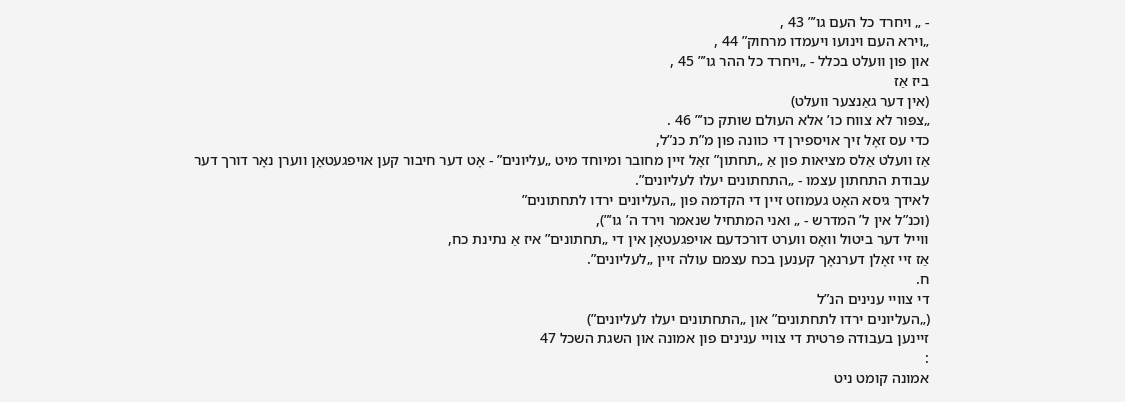- „ ויחרד כל העם גו’” 43 ,
„וירא העם וינועו ויעמדו מרחוק” 44 ,
און פון וועלט בכלל - „ויחרד כל ההר גו’” 45 ,
ביז אַז
(אין דער גאַנצער וועלט)
„צפּור לא צווח כו’ אלא העולם שותק כו’” 46 .
כדי עס זאָל זיך אויספירן די כוונה פון מ”ת כנ”ל,
אַז וועלט אַלס מציאות פון אַ „תחתון” זאָל זיין מחובר ומיוחד מיט „עליונים” - אָט דער חיבור קען אויפגעטאָן ווערן נאָר דורך דער עבודת התחתון עצמו - „התחתונים יעלו לעליונים”.
לאידך גיסא האָט געמוזט זיין די הקדמה פון „העליונים ירדו לתחתונים”
(וכנ”ל אין ל’ המדרש - „ ואני המתחיל שנאמר וירד ה’ גו’”),
ווייל דער ביטול וואָס ווערט דורכדעם אויפגעטאָן אין די „תחתונים” איז אַ נתינת כח,
אַז זיי זאָלן דערנאָך קענען בכח עצמם עולה זיין „לעליונים”.
ח.
די צוויי ענינים הנ”ל
(„העליונים ירדו לתחתונים” און „התחתונים יעלו לעליונים”)
זיינען בעבודה פּרטית די צוויי ענינים פון אמונה און השגת השכל 47
:
אמונה קומט ניט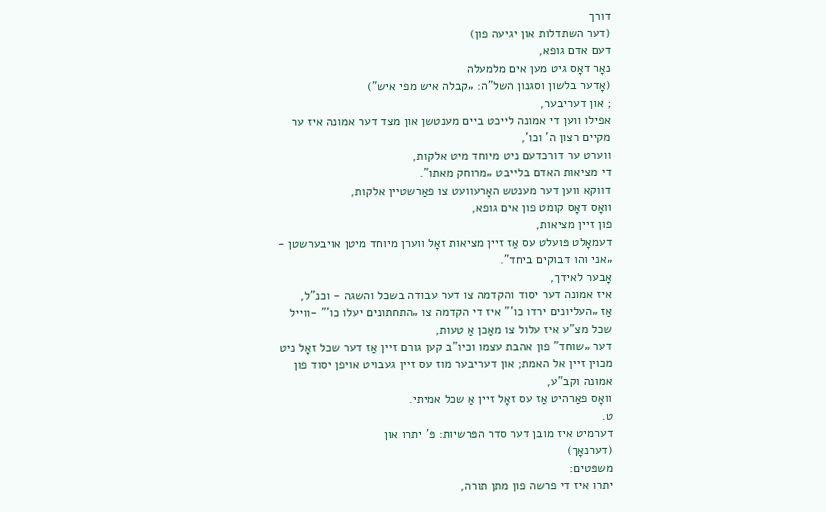דורך
(דער השתדלות און יגיעה פון)
דעם אדם גופא,
נאָר דאָס גיט מען אים מלמעלה
(אָדער בלשון וסגנון השל”ה: „קבלה איש מפי איש”)
; און דעריבער,
אפילו ווען די אמונה לייכט ביים מענטשן און מצד דער אמונה איז ער מקיים רצון ה’ וכו’,
ווערט ער דורכדעם ניט מיוחד מיט אלקות,
די מציאות האדם בלייבט „מרוחק מאתו”.
דווקא ווען דער מענטש האָרעוועט צו פאַרשטיין אלקות,
וואָס דאָס קומט פון אים גופא,
פון זיין מציאות,
דעמאָלט פּועלט עס אַז זיין מציאות זאָל ווערן מיוחד מיטן אויבערשטן - „אני והו דבוקים ביחד”.
אָבער לאידך,
איז אמונה דער יסוד והקדמה צו דער עבודה בשכל והשגה - וכנ”ל,
אַז „העליונים ירדו כו’” איז די הקדמה צו „התחתונים יעלו כו’” -ווייל שכל מצ”ע איז עלול צו מאַכן אַ טעות,
דער „שוחד” פון אהבת עצמו וכיו”ב קען גורם זיין אַז דער שכל זאָל ניט מכוין זיין אל האמת; און דעריבער מוז עס זיין געבויט אויפן יסוד פון אמונה וקב”ע,
וואָס פאַרהיט אַז עס זאָל זיין אַ שכל אמיתי.
ט.
דערמיט איז מובן דער סדר הפּרשיות: פּ’ יתרו און
(דערנאָך)
משפּטים:
יתרו איז די פרשה פון מתן תורה,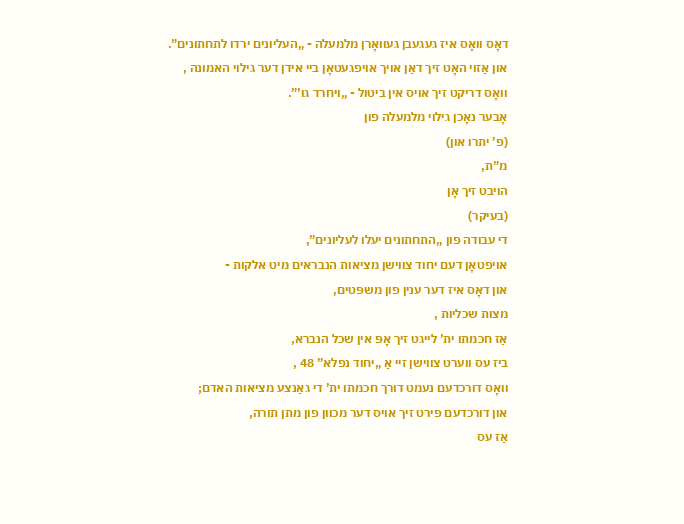דאָס וואָס איז געגעבן געוואָרן מלמעלה - „העליונים ירדו לתחתונים”.
און אַזוי האָט זיך דאַן אויך אויפגעטאָן ביי אידן דער גילוי האמונה ,
וואָס דריקט זיך אויס אין ביטול - „ויחרד גו’”.
אָבער נאָכן גילוי מלמעלה פון
(פ’ יתרו און)
מ”ת,
הויבט זיך אָן
(בעיקר)
די עבודה פון „התחתונים יעלו לעליונים”,
אויפטאָן דעם יחוד צווישן מציאות הנבראים מיט אלקות -
און דאָס איז דער ענין פון משפּטים,
מצות שכליות ,
אַז חכמתו ית’ לייגט זיך אָפּ אין שכל הנברא,
ביז עס ווערט צווישן זיי אַ „יחוד נפלא” 48 ,
וואָס דורכדעם נעמט דורך חכמתו ית’ די גאַנצע מציאות האדם;
און דורכדעם פירט זיך אויס דער מכוון פון מתן תורה,
אַז עס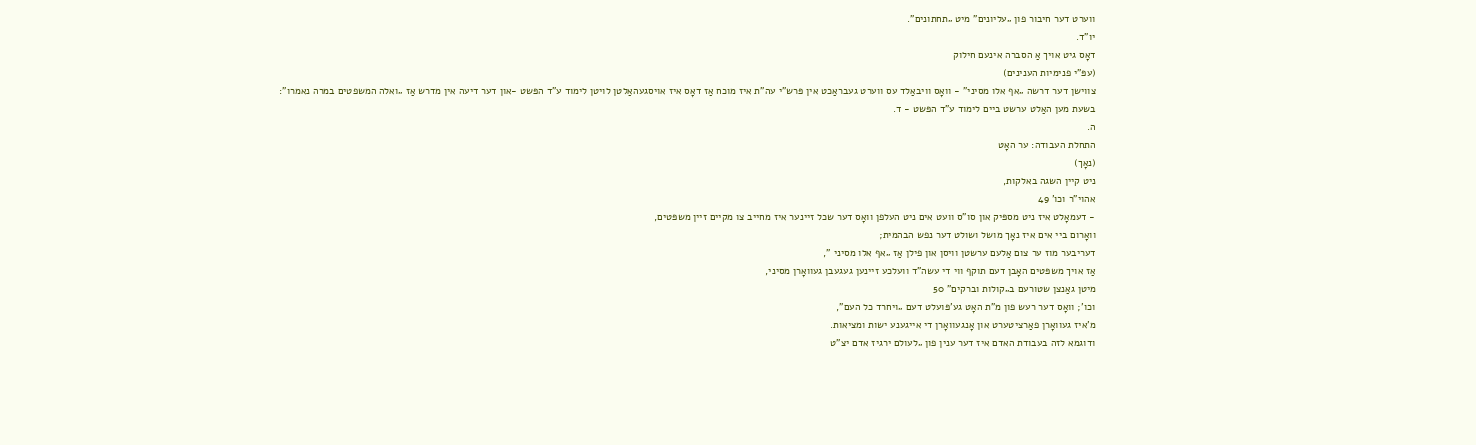ווערט דער חיבור פון „עליונים” מיט „תחתונים”.
יו”ד.
דאָס גיט אויך אַ הסברה אינעם חילוק
(עפּ”י פנימיות הענינים)
צווישן דער דרשה „אף אלו מסיני” - וואָס וויבאַלד עס ווערט געבראַכט אין פּרש”י עה”ת איז מוכח אַז דאָס איז אויסגעהאַלטן לויטן לימוד ע”ד הפּשט -און דער דיעה אין מדרש אַז „ואלה המשפטים במרה נאמרו”:
בשעת מען האַלט ערשט ביים לימוד ע”ד הפּשט - ד.
ה.
התחלת העבודה: ער האָט
(נאָך)
ניט קיין השגה באלקות,
אהוי”ר וכו’ 49
- דעמאָלט איז ניט מספּיק און סו”ס וועט אים ניט העלפן וואָס דער שכל זיינער איז מחייב צו מקיים זיין משפּטים,
וואָרום ביי אים איז נאָך מושל ושולט דער נפש הבהמית;
דעריבער מוז ער צום אַלעם ערשטן וויסן און פילן אַז „אף אלו מסיני ”,
אַז אויך משפּטים האָבן דעם תוקף ווי די עשה”ד וועלכע זיינען געגעבן געוואָרן מסיני,
מיטן גאַנצן שטורעם ב„קולות וברקים” 50
וכו’; וואָס דער רעש פון מ”ת האָט גע’פּועלט דעם „ויחרד כל העם”,
מ’איז געוואָרן פאַרציטערט און אָנגעוואָרן די אייגענע ישות ומציאות.
ודוגמא לזה בעבודת האדם איז דער ענין פון „לעולם ירגיז אדם יצ”ט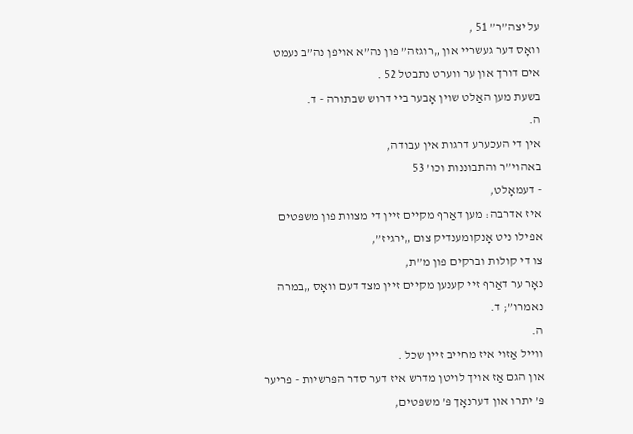על יצה”ר” 51 ,
וואָס דער געשריי און „רוגזה” פון נה”א אויפן נה”ב נעמט אים דורך און ער ווערט נתבטל 52 .
בשעת מען האַלט שוין אָבער ביי דרוש שבתורה - ד.
ה.
אין די העכערע דרגות אין עבודה,
באהוי”ר והתבוננות וכו’ 53
- דעמאָלט,
איז אדרבה: מען דאַרף מקיים זיין די מצוות פון משפּטים אפילו ניט אָנקומענדיק צום „ירגיז”,
צו די קולות וברקים פון מ”ת,
נאָר ער דאַרף זיי קענען מקיים זיין מצד דעם וואָס „במרה נאמרו”; ד.
ה.
ווייל אַזוי איז מחייב זיין שכל .
און הגם אַז אויך לויטן מדרש איז דער סדר הפּרשיות - פריער פּ’ יתרו און דערנאָך פּ’ משפּטים,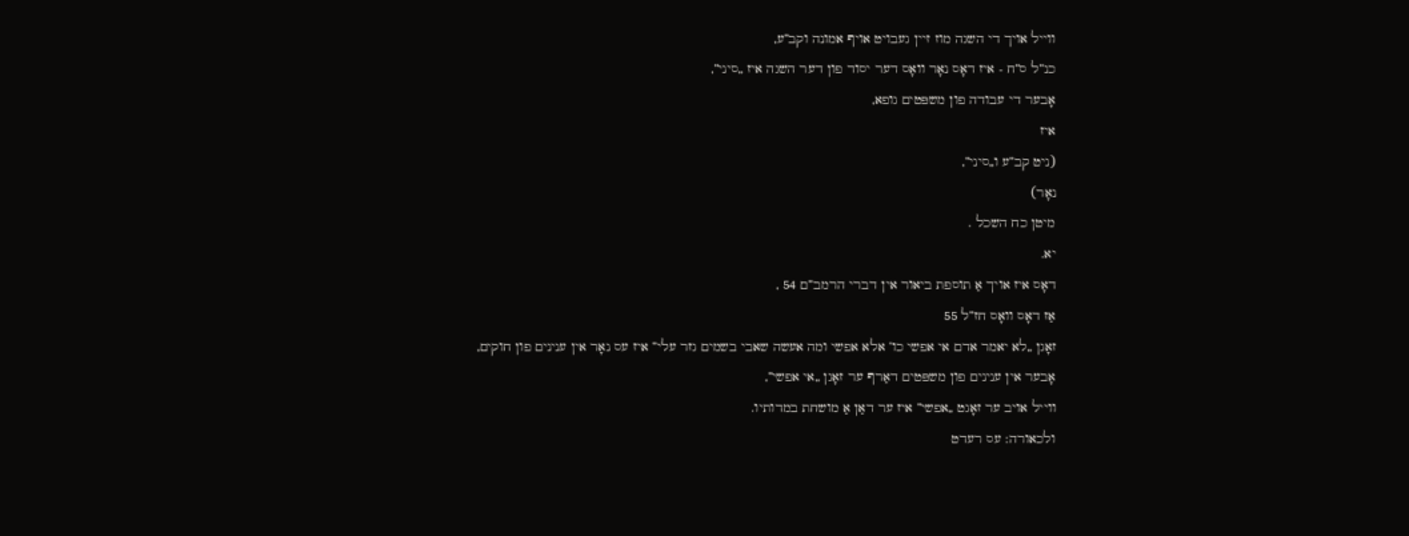ווייל אויך די השגה מוז זיין געבויט אויף אמונה וקב”ע,
כנ”ל ס”ח - איז דאָס נאָר וואָס דער יסוד פון דער השגה איז „סיני”,
אָבער די עבודה פון משפּטים גופא,
איז
(ניט קב”ע ו„סיני”,
נאָר)
מיטן כח השכל .
יא.
דאָס איז אויך אַ תוספת ביאור אין דברי הרמב”ם 54 ,
אַז דאָס וואָס חז”ל 55
זאָגן „לא יאמר אדם אי אפשי כו’ אלא אפשי ומה אעשה שאבי בשמים גזר עלי” איז עס נאָר אין ענינים פון חוקים,
אָבער אין ענינים פון משפּטים דאַרף ער זאָגן „אי אפשי”,
ווייל אויב ער זאָגט „אפשי” איז ער דאַן אַ מושחת במדותיו.
ולכאורה: עס רעדט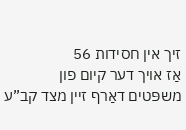זיך אין חסידות 56
אַז אויך דער קיום פון משפּטים דאַרף זיין מצד קב”ע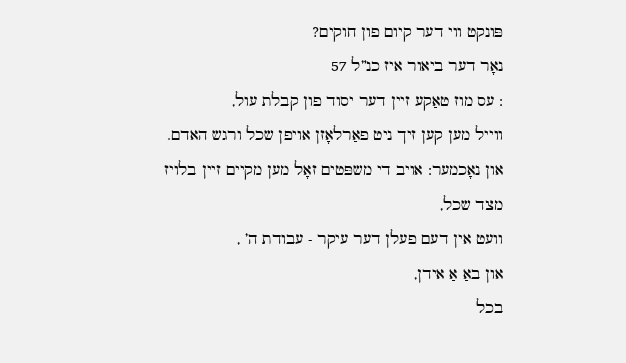פּונקט ווי דער קיום פון חוקים?
נאָר דער ביאור איז כנ”ל 57
: עס מוז טאַקע זיין דער יסוד פון קבלת עול,
ווייל מען קען זיך ניט פאַרלאָזן אויפן שכל ורגש האדם.
און נאָכמער: אויב די משפּטים זאָל מען מקיים זיין בלויז מצד שכל,
וועט אין דעם פעלן דער עיקר - עבודת ה’ ,
און באַ אַ אידן,
בכל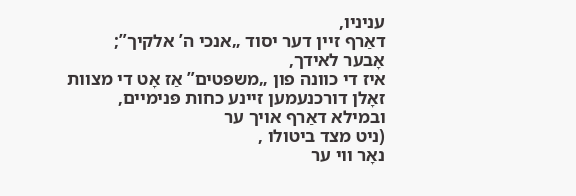עניניו,
דאַרף זיין דער יסוד „אנכי ה’ אלקיך”;
אָבער לאידך,
איז די כוונה פון „משפּטים” אַז אָט די מצוות זאָלן דורכנעמען זיינע כחות פּנימיים,
ובמילא דאַרף אויך ער
(ניט מצד ביטולו ,
נאָר ווי ער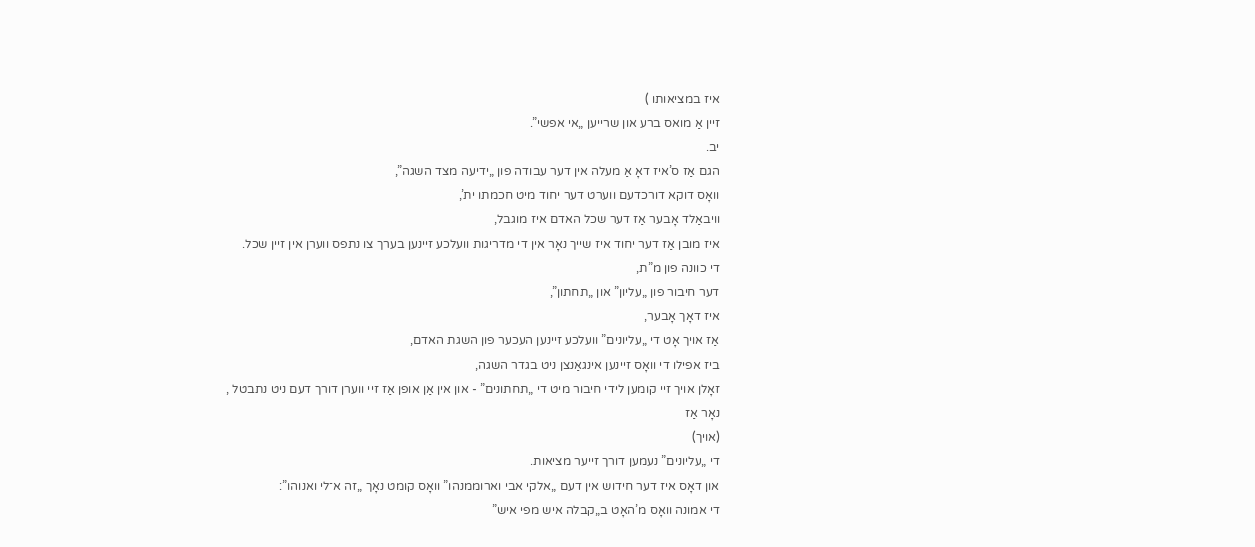איז במציאותו )
זיין אַ מואס ברע און שרייען „אי אפשי”.
יב.
הגם אַז ס’איז דאָ אַ מעלה אין דער עבודה פון „ידיעה מצד השגה”,
וואָס דוקא דורכדעם ווערט דער יחוד מיט חכמתו ית’,
וויבאַלד אָבער אַז דער שכל האדם איז מוגבל,
איז מובן אַז דער יחוד איז שייך נאָר אין די מדריגות וועלכע זיינען בערך צו נתפס ווערן אין זיין שכל.
די כוונה פון מ”ת,
דער חיבור פון „עליון” און „תחתון”,
איז דאָך אָבער,
אַז אויך אָט די „עליונים” וועלכע זיינען העכער פון השגת האדם,
ביז אפילו די וואָס זיינען אינגאַנצן ניט בגדר השגה,
זאָלן אויך זיי קומען לידי חיבור מיט די „תחתונים” - און אין אַן אופן אַז זיי ווערן דורך דעם ניט נתבטל ,
נאָר אַז
(אויך)
די „עליונים” נעמען דורך זייער מציאות.
און דאָס איז דער חידוש אין דעם „אלקי אבי וארוממנהו” וואָס קומט נאָך „זה א־לי ואנוהו”:
די אמונה וואָס מ’האָט ב„קבלה איש מפי איש”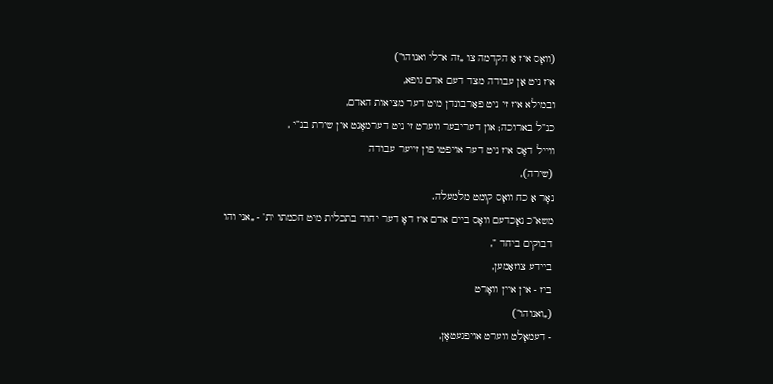(וואָס איז אַ הקדמה צו „זה א־לי ואנוהו”)
איז ניט אַן עבודה מצד דעם אדם גופא,
ובמילא איז זי ניט פאַרבונדן מיט דער מציאות האדם,
כנ”ל בארוכה; און דעריבער ווערט זי ניט דערמאָנט אין שירת בנ”י ,
ווייל דאָס איז ניט דער אויפטו פון זייער עבודה
(שירה),
נאָר אַ כח וואָס קומט מלמעלה.
משא”כ נאָכדעם וואָס ביים אדם איז דאָ דער יחוד בתכלית מיט חכמתו ית’ - „אני והו דבוקים ביחד ”,
ביידע צוזאַמען,
ביז - אין איין וואָרט
(„ואנוהו”)
- דעמאָלט ווערט אויפגעטאָן,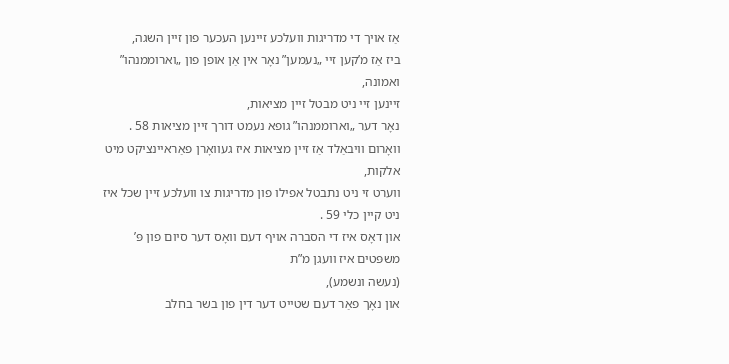אַז אויך די מדריגות וועלכע זיינען העכער פון זיין השגה,
ביז אַז מ’קען זיי „נעמען” נאָר אין אַן אופן פון „וארוממנהו” ואמונה,
זיינען זיי ניט מבטל זיין מציאות,
נאָר דער „וארוממנהו” גופא נעמט דורך זיין מציאות 58 .
וואָרום וויבאַלד אַז זיין מציאות איז געוואָרן פאַראיינציקט מיט אלקות,
ווערט זי ניט נתבטל אפילו פון מדריגות צו וועלכע זיין שכל איז ניט קיין כלי 59 .
און דאָס איז די הסברה אויף דעם וואָס דער סיום פון פּ’ משפּטים איז וועגן מ”ת
(נעשה ונשמע),
און נאָך פאַר דעם שטייט דער דין פון בשר בחלב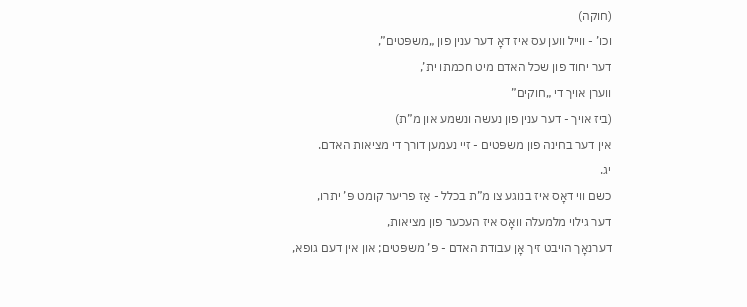(חוקה)
וכו’ - ווייל ווען עס איז דאָ דער ענין פון „משפּטים”,
דער יחוד פון שכל האדם מיט חכמתו ית’,
ווערן אויך די „חוקים”
(ביז אויך - דער ענין פון נעשה ונשמע און מ”ת)
אין דער בחינה פון משפּטים - זיי נעמען דורך די מציאות האדם.
יג.
כשם ווי דאָס איז בנוגע צו מ”ת בכלל - אַז פריער קומט פּ’ יתרו,
דער גילוי מלמעלה וואָס איז העכער פון מציאות,
דערנאָך הויבט זיך אָן עבודת האדם - פּ’ משפּטים; און אין דעם גופא,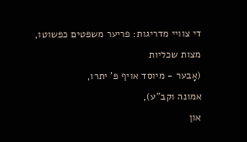די צוויי מדריגות: פריער משפּטים כפּשוטו,
מצות שכליות
(אָבער - מיוסד אויף פּ’ יתרו,
אמונה וקב”ע),
און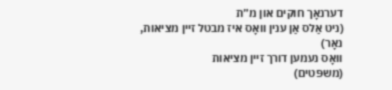דערנאָך חוקים און מ”ת
(ניט אַלס אַן ענין וואָס איז מבטל זיין מציאות,
נאָר)
וואָס נעמען דורך זיין מציאות
(משפּטים)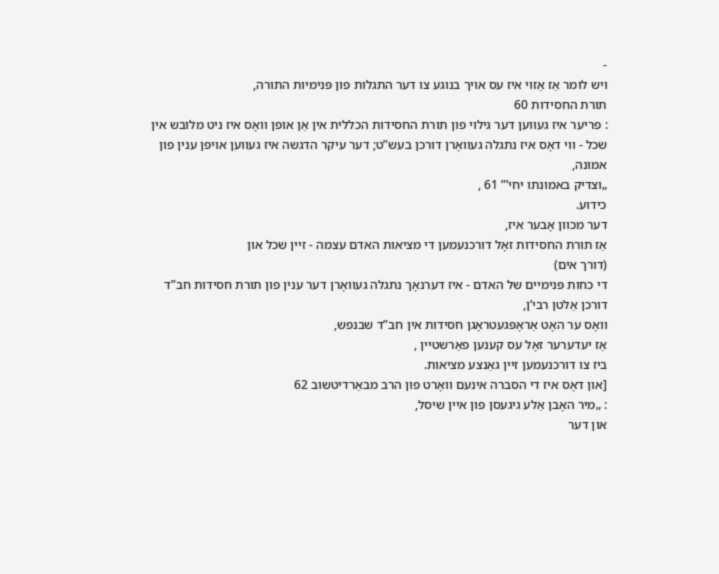-
ויש לומר אַז אַזוי איז עס אויך בנוגע צו דער התגלות פון פּנימיות התורה,
תורת החסידות 60
: פריער איז געווען דער גילוי פון תורת החסידות הכללית אין אַן אופן וואָס איז ניט מלובש אין שכל - ווי דאָס איז נתגלה געוואָרן דורכן בעש”ט; דער עיקר הדגשה איז געווען אויפן ענין פון אמונה,
„וצדיק באמונתו יחי’” 61 ,
כידוע.
דער מכוון אָבער איז,
אַז תורת החסידות זאָל דורכנעמען די מציאות האדם עצמה - זיין שכל און
(דורך אים)
די כחות פּנימיים של האדם - איז דערנאָך נתגלה געוואָרן דער ענין פון תורת חסידות חב”ד דורכן אַלטן רבי’ן,
וואָס ער האָט אַראָפּגעטראָגן חסידות אין חב”ד שבנפש,
אַז יעדערער זאָל עס קענען פאַרשטיין ,
ביז צו דורכנעמען זיין גאַנצע מציאות.
[און דאָס איז די הסברה אינעם וואָרט פון הרב מבאַרדיטשוב 62
: „מיר האָבן אַלע גיגעסן פון איין שיסל,
און דער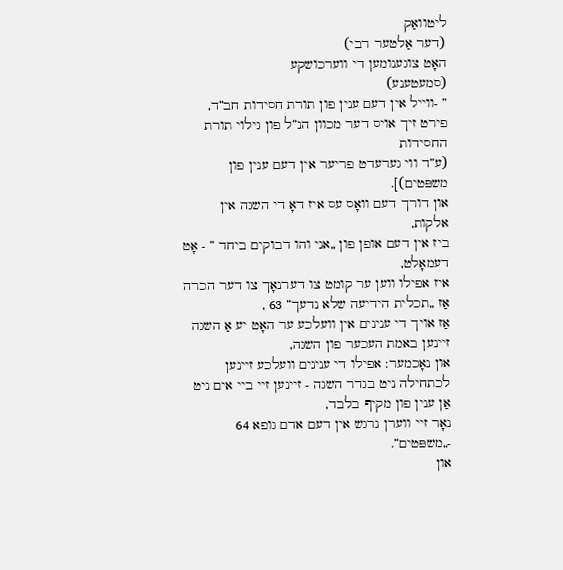ליטוואַק
(דער אַלטער רבי)
האָט צוגענומען די ווערכושקע
(סמעטענע)
” -ווייל אין דעם ענין פון תורת חסידות חב”ד,
פירט זיך אויס דער מכוון הנ”ל פון גילוי תורת החסידות
(ע”ד ווי גערעדט פריער אין דעם ענין פון משפּטים)].
און דורך דעם וואָס עס איז דאָ די השגה אין אלקות,
ביז אין דעם אופן פון „אני והו דבוקים ביחד ” - אָט דעמאָלט,
איז אפילו ווען ער קומט צו דערנאָך צו דער הכרה אַז „תכלית הידיעה שלא נדעך” 63 ,
אַז אויך די ענינים אין וועלכע ער האָט יע אַ השגה זיינען באמת העכער פון השגה,
און נאָכמער: אפילו די ענינים וועלכע זיינען לכתחילה ניט בגדר השגה - זיינען זיי ביי אים ניט אַן ענין פון מקיף בלבד,
נאָר זיי ווערן נרגש אין דעם אדם גופא 64
-„משפּטים”.
און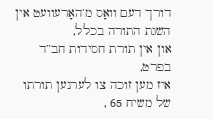דורך דעם וואָס מ’האָרעוועט אין השגת התורה בכלל,
און אין תורת חסידות חב”ד בפרט,
איז מען זוכה צו לערנען תורתו של משיח 65 ,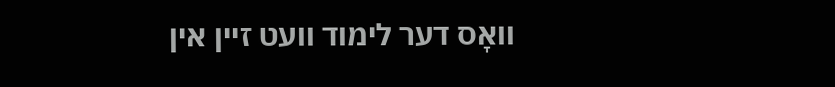וואָס דער לימוד וועט זיין אין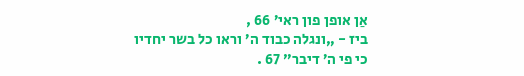אַן אופן פון ראי’ 66 ,
ביז - „ונגלה כבוד ה’ וראו כל בשר יחדיו כי פי ה’ דיבר” 67 .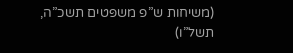(משיחות ש”פ משפּטים תשכ”ה,
תשל”ו)